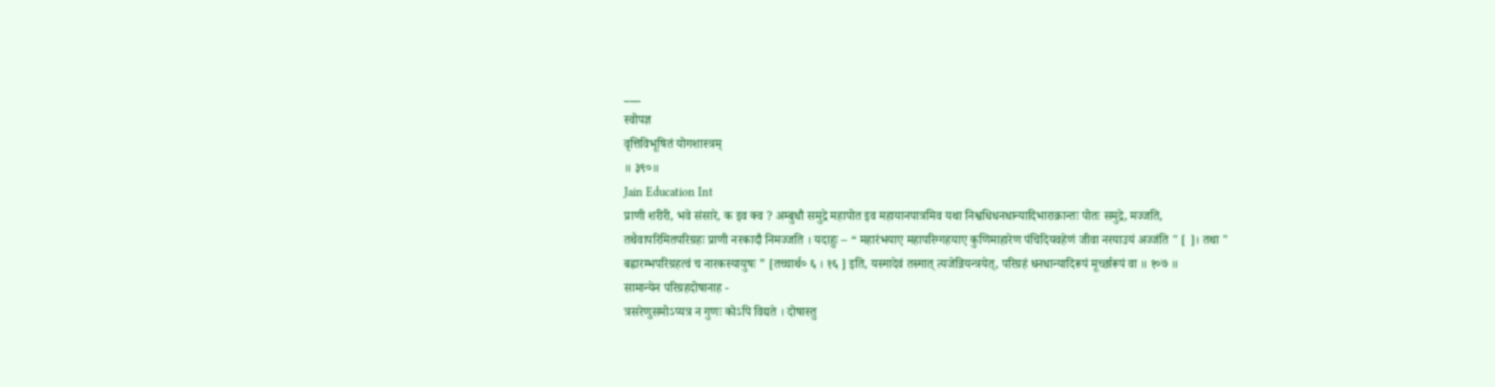___
स्वोपज्ञ
वृत्तिविभूषितं योगशास्त्रम्
॥ ३९०॥
Jain Education Int
प्राणी शरीरी, भवे संसारे, क इव क्व ? अम्बुधौ समुद्रे महापोत इव महायानपात्रमिव यथा निश्वधिधनधान्यादिभाराक्रान्तः पोतः समुद्रे, मज्जति, तथैवापरिमितपरिग्रहः प्राणी नरकादौ निमज्जति । यदाहुः – “ महारंभयाए महापरिग्गहयाए कुणिमाहारेण पंचिदियवहेणं जीवा नरयाउयं अज्जंति " [ ]। तथा " बह्वारम्भपरिग्रहत्वं च नारकस्यायुषः ” [तच्चार्थ० ६ । १६ ] इति, यस्मादेवं तस्मात् त्यजेन्नियन्त्रयेत्, परिग्रहं धनधान्यादिरूपं मूर्च्छारूपं वा ॥ १०७ ॥
सामान्येन परिग्रहदोषानाह -
त्रसरेणुसमोऽप्यत्र न गुणः कोऽपि विद्यते । दोषास्तु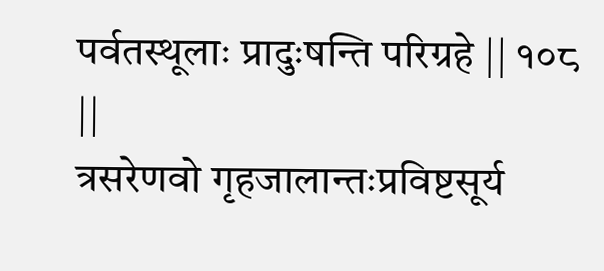पर्वतस्थूलाः प्रादुःषन्ति परिग्रहे || १०८ ||
त्रसरेणवो गृहजालान्तःप्रविष्टसूर्य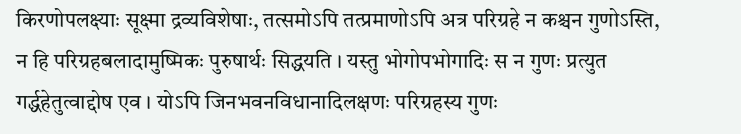किरणोपलक्ष्याः सूक्ष्मा द्रव्यविशेषाः, तत्समोऽपि तत्प्रमाणोऽपि अत्र परिग्रहे न कश्चन गुणोऽस्ति, न हि परिग्रहबलादामुष्मिकः पुरुषार्थः सिद्धयति । यस्तु भोगोपभोगादिः स न गुणः प्रत्युत गर्द्धहेतुत्वाद्दोष एव । योऽपि जिनभवनविधानादिलक्षणः परिग्रहस्य गुणः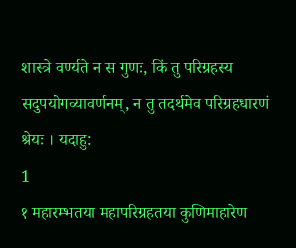शास्त्रे वर्ण्यते न स गुणः, किं तु परिग्रहस्य सदुपयोगव्यावर्णनम्, न तु तदर्थमेव परिग्रहधारणं श्रेयः । यदाहु:
1
१ महारम्भतया महापरिग्रहतया कुणिमाहारेण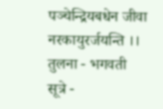पञ्चेन्द्रियबधेन जीवा नरकायुरर्जयन्ति ।। तुलना - भगवती सूत्रे -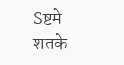Sष्टमे शतके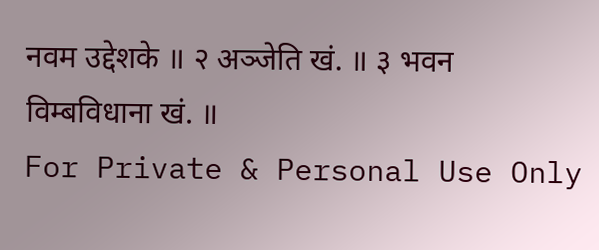नवम उद्देशके ॥ २ अञ्जेति खं. ॥ ३ भवन विम्बविधाना खं. ॥
For Private & Personal Use Only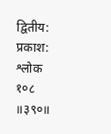द्वितीय: प्रकाश:
श्लोक १०८
॥३९०॥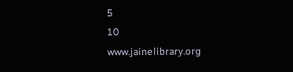5
10
www.jainelibrary.org